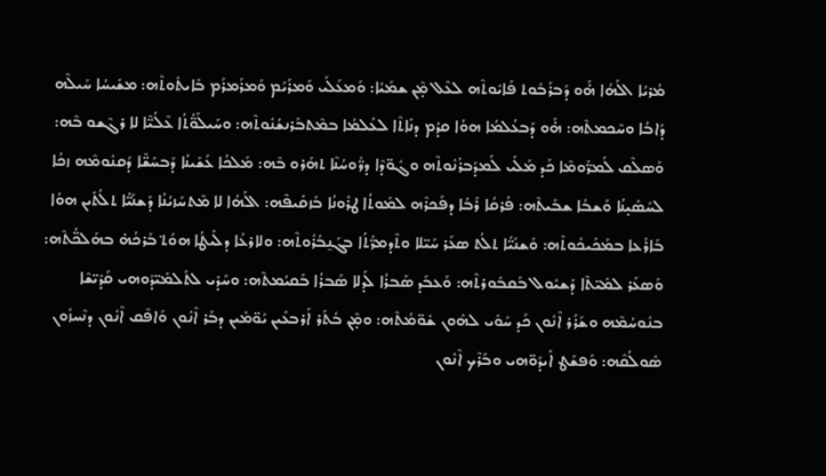ܡܳܪܝܳܐ ܐܠܰܗܳܐ ܗ̇ܰܘ ܕܰܒܪܰܒܽܘܬ ܦܰܐܝܽܘܬܶܗ ܠܥܶܠ ܡ̣ܶܢ ܫܡܰܝܳܐ: ܘܰܡܥܰܠܰܝ ܘܰܡܪܰܝܰܡ ܘܰܡܪܰܡܪܰܡ ܒܺܐܝܬܽܘܬܶܗ: ܡܫܺܝܚܳܐ ܚܰܝܠܶܗ ܕܰܐܒܳܐ ܘܚܶܟܡܬܶܗ: ܗ̇ܰܘ ܕܰܒܥܳܠܡܳܐ ܗܘܳܐ ܩܕܳܡ ܕܢܺܐܬܶܐ ܠܥܳܠܡܳܐ ܒܡܶܬܒܰܪܢܫܳܢܽܘܬܶܗ: ܘܚܰܝܠܰܘ̈ܳܬܳܐ ܥܶܠܳܝ̈ܶܐ ܠܐ ܪܓܶܫܘ ܒܶܗ: ܘܰܣܠܶܩ ܠܰܡܪ̈ܰܘܡܶܐ ܟܰܕ ܡܰܠܺܝ ܠܰܡܕܰܒܪܳܢܽܘܬܶܗ ܘܓܽܘ̈ܕܶܐ ܕܪ̈ܽܘܚܳܢܶܐ ܬܗܰܪܘ ܒܶܗ: ܡܰܠܟܳܐ ܥܰܫܺܝܢܳܐ ܕܰܒܚܰܫ̈ܶܐ ܕܰܩܢܽܘܡܶܗ ܙܟܳܐ ܠܚܰܣܺܝ̣ܢܳܐ ܘܰܫܒܳܐ ܫܒܺܝܬܶܗ: ܦܳܪܩܳܐ ܪܰܒܳܐ ܕܦܰܟܪܶܗ ܠܡܰܘܬܳܐ ܛܪܽܘܢܳܐ ܒܰܙܩܺܝܦܶܗ: ܐܠܰܗܳܐ ܠܐ ܡܶܬܚܰܙܝܳܢܳܐ ܕܰܫܢܰܝ̈ܳܐ ܬܠܳܬܺܝܢ ܗܘܳܐ ܒܰܐܪܳܥܐ ܒܡܰܟܺܝܟܽܘܬܶܗ: ܘܰܫܢܰܝ̈ܳܐ ܬܠܳܬ ܣܥܰܪ ܚܰܝ̈ܠܐ ܘܬܶܕܡܪ̈ܳܬܳܐ ܒܓܰܢ̱ܒܳܪܽܘܬܶܗ: ܘܠܐܪܥܳܐ ܕܠܺܝܛܳܐ ܗܘܳܬ݀ ܒܰܪܟܳܗ̇ ܒܗܰܠܟ̈ܳܬܶܗ: ܘܰܣܥܰܪ ܠܡܺܝ̈ܬܶܐ ܕܰܫܝܽܘܠ ܒܰܩܒܽܘܪܬܶܗ: ܘܰܥܒܰܕ ܣܰܒܪܳܐ ܠܰܕܠܐ ܣܰܒܪܳܐ ܒܰܩܝܳܡܬܶܗ: ܘܚܰܕܺܝ ܠܬܰܠܡܺܝ̈ܕܰܘܗܝ ܩܰܕܺܝ̈ܫܶܐ ܒܢܽܘܚܳܡܶܗ ܘܫܰܪܰܪ ܐܶܢܽܘܢ ܟܰܕ ܚܰܘܺܝ ܠܗܽܘܢ ܫܽܘ̈ܡܳܬܶܗ: ܘܡ̣ܶܢ ܒܳܬܰܪ ܐܰܪܒܥܺܝܢ ܝܰܘ̈ܡܺܝܢ ܕܒܰܪ ܐܶܢܽܘܢ ܘܰܐܦܶܩ ܐܶܢܽܘܢ ܕܢܶܚܙܽܘܢ ܣܽܘܠܳܩܶܗ: ܘܰܦܫܰܛ ܐܺܝܕܰܘ̈ܗܝ ܘܒܰܪܶܟ ܐܶܢܽܘܢ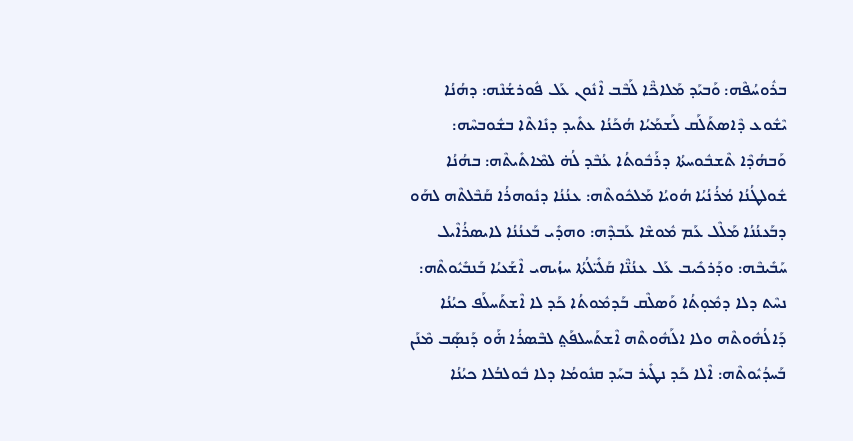ܒܪܽܘܚܳܦܶܗ: ܘܰܒܝܰܕ ܡܰܠܐܟ̈ܶܐ ܠܰܒܶܒ ܐܶܢܽܘܢ ܥܰܠ ܦܽܘܪܫܳܢܶܗ: ܕܗܳܢܳܐ ܝܶܫܽܘܥ ܕܶܐܣܬܰܠܰܩ ܠܰܫܡܰܝܳܐ ܗܳܟܰܢܳܐ ܥܬܺܝܕ ܕܢܺܐܬܶܐ ܒܫܽܘܒܚܶܗ: ܘܰܒܗܳܕܶܐ ܬܶܫܒܽܘܚܬܳܐ ܕܪܰܒܽܘܬܳܐ ܥܳܒܶܕ ܠܳܗ̇ ܠܡܶܐܬܺܝܬܶܗ: ܒܗܳܢܳܐ ܫܽܘܠܛܳܢܳܐ ܡܳܪܳܢܳܝܳܐ ܗܳܘܝܳܐ ܡܰܠܟܽܘܬܶܗ: ܥܢܳܢܳܐ ܕܢܽܘܗܪܳܐ ܩܰܒܶܠܬܶܗ ܠܗܰܘ ܕܒܰܥܢܳܢܳܐ ܡܰܠܶܠ ܥܰܡ ܡܽܘܫܶܐ ܥܰܒܕܶܗ: ܘܗܕܺܝ ܒܰܥܢܳܢܳܐ ܠܐܝܣܪܳܐܶܝܠ ܚܰܒܺܝܒܶܗ: ܘܕܰܪܟܺܝܒ ܥܰܠ ܥܢܳܢ̈ܶܐ ܩܰܠܺܝ̈ܠܳܬܳܐ ܚܙܳܝܗܝ ܐܶܫܰܥܝܳܐ ܒܰܢܒܺܝܽܘܬܶܗ: ܢܚܶܬ ܕܠܐ ܕܡܽܘ̣ܬܳܐ ܘܰܣܠܶܩ ܒܰܕܡܽܘܬܳܐ ܟܰܕ ܠܐ ܐܶܫܬܰܚܠܰܦ ܟܝܳܢܳܐ ܕܰܐܠܳܗܽܘܬܶܗ ܘܠܐ ܐܠܰܗܽܘܬܶܗ ܐܶܫܬܰܚܠܦܰܬ݀ ܠܒܶܣܪܳܐ ܗ̇ܰܘ ܕܰܢܣ̣ܰܒ ܡܶܢܰܢ ܒܰܚܕܳܝܽܘܬܶܗ: ܐܶܠܐ ܟܰܕ ܢܛܺܝܪ ܒܚܰܕ ܩܢܽܘܡܳܐ ܕܠܐ ܒܽܘܠܒܳܠܐ ܟܝܳܢܳܐ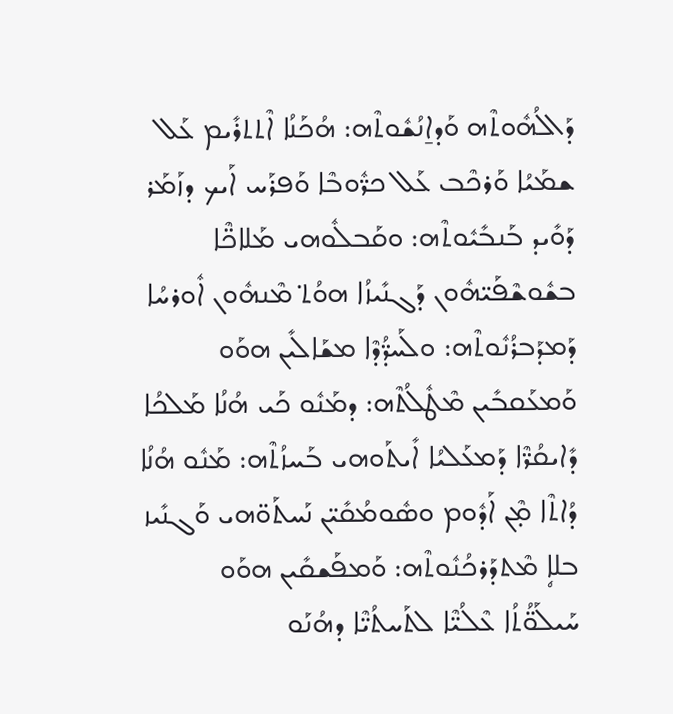ܕܰܐܠܳܗܽܘܬܶܗ ܘܰܕܐ̱ܢܳܫܽܘܬܶܗ: ܗܳܟܰܢܳܐ ܐܶܬܬܪܺܝܡ ܥܰܠ ܫܡܰܝܳܐ ܘܰܪܟܶܒ ܥܰܠ ܟܪ̈ܽܘܒܶܐ ܘܰܦܪܰܚ ܐܰܝܟ ܕܙܰܡܰܪ ܕܰܘܺܝܕ ܒܰܢܒܺܝܽܘܬܶܗ: ܘܩܰܒܠܽܘܗܝ ܡܰܠܐܟ̈ܶܐ ܒܫܽܘܫܶܦܰܝ̈ܗܽܘܢ ܕܰܓܢܺܝܙܳܐ ܗܘܳܬ݀ ܡܶܢܗܽܘܢ ܐܽܘܪܚܳܐ ܕܰܡܕܰܒܪܳܢܽܘܬܶܗ: ܘܠܰܚܕ̈ܳܕܶܐ ܡܫܰܐܠܺܝܢ ܗܘܰܘ ܘܰܡܥܰܩܒܺܝܢ ܡܶܛܽܠܳܬܶܗ: ܕܡܰܢܽܘ ܟܰܝ ܗܳܢܳܐ ܡܰܠܟܳܐ ܕܺܐܝܩܳܪ̈ܶܐ ܕܰܡܥܰܠܝܳܐ ܐܺܝܬܰܘܗܝ ܒܰܚܙܳܬܶܗ: ܡܰܢܽܘ ܗܳܢܳܐ ܕܳܐܬܶܐ ܡ̣ܶܢ ܐܰܕܽܘܡ ܘܣܽܘܡܳܩܺܝ̈ܢ ܢܰܚܬܰܘ̈ܗܝ ܘܰܓܢܺܝܙ ܒܠܐܴ ܡܶܬܕܰܪܟܳܢܽܘܬܶܗ: ܘܰܡܦܰܫܩܺܝܢ ܗܘܰܘ ܚܰܝܠܰܘ̈ܳܬܳܐ ܥܶܠܳܝ̈ܶܐ ܠܬܰܚܬܳܝ̈ܶܐ ܕܗܳܢܰܘ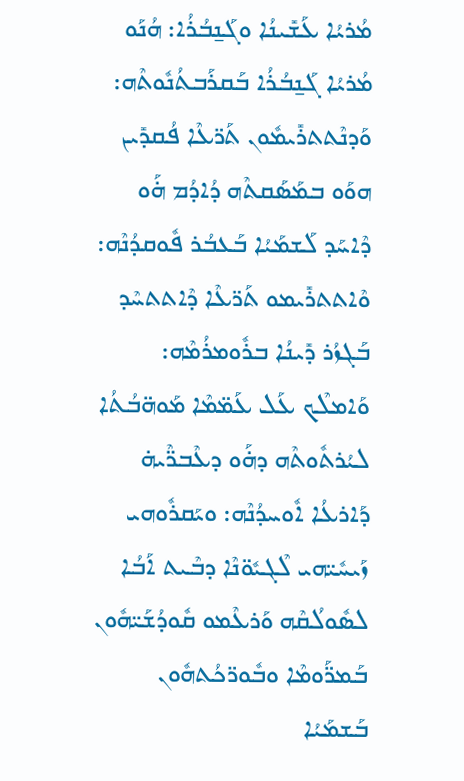ܡܳܪܝܳܐ ܥܰܫܺܝܢܳܐ ܘܓܰܢ̱ܒܳܪܳܐ: ܗܳܢܰܘ ܡܳܪܝܳܐ ܓܰܢ̱ܒܳܪܳܐ ܒܰܩܪܰܒܬܳܢܽܘܬܶܗ: ܘܰܕܢܶܬܬܪܺܝܡܽܘܢ ܬܰܪ̈ܥܶܐ ܦܳܩܕܺܝܢ ܗܘܰܘ ܒܡܰܣܰܩܬܶܗ ܕܳܐܕܳܡ ܗ̇ܰܘ ܕܶܐܚܰܕ ܠܰܫܡܰܝܳܐ ܒܰܥܒܳܪ ܦܽܘܩܕܳܢܶܗ: ܘܶܐܬܬܪܺܝܡܘ ܬܰܪ̈ܥܶܐ ܕܶܐܬܬܚܶܕ ܒܰܓܙܳܪ ܕܺܝܢܳܐ ܒܪܽܘܡܪܳܡܶܗ: ܘܰܐܡܠܶܟ ܥܰܠ ܥܰܡ̈ܡܶܐ ܡܰܘܗ̈ܒܳܬܳܐ ܠܝܳܪܬܽܘܬܶܗ ܕܗ̇ܰܘ ܕܥܶܒܪ̈ܶܝܗ̇ ܕܰܐܪܥܳܐ ܐܽܘܚܕܳܢܶܗ: ܘܝܰܩܪܽܘܗܝ ܙܰܝܚܽܝ̈ܗܝ ܠܶܓܝܽܘ̈ܢܶܐ ܕܒܶܝܬ ܐܰܒܳܐ ܠܣܽܘܠܳܩܶܗ ܘܰܪܥܶܡܘ ܩܽܘܕܳܫܰܝ̈ܗܽܘܢ ܒܰܡܪ̈ܰܘܡܶܐ ܘܒܽܘܪ̈ܟܳܬܗܽܘܢ ܒܰܫܡܰܝܳܐ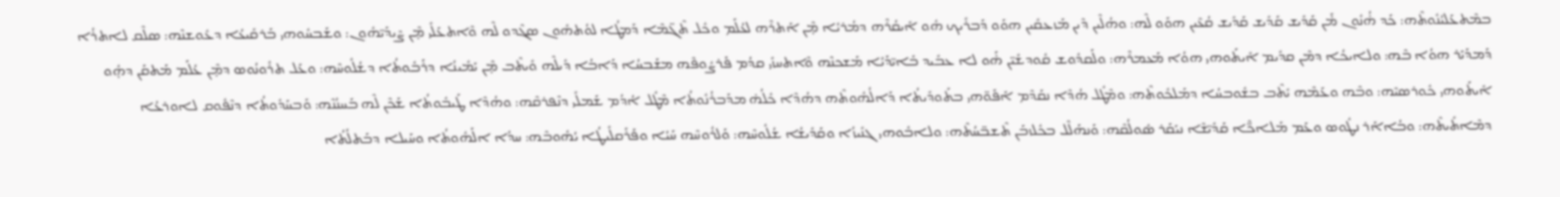ܒܡܶܬܥܰܠܝܳܢܽܘܬܶܗ: ܟܰܕ ܗ̇ܳܢܽܘܢ ܡ̇ܰܢ ܩܰܕܺܝܫ ܩܰܕܺܝܫ ܩܰܕܺܝܫ ܩܳܥܶܝܢ ܗܘܰܘ ܠܶܗ: ܘܗܳܠܶܝܢ ܕܶܝܢ ܡܰܙܥܩܺܝܢ ܗܘܰܘ ܕܰܒܪܺܝܟ ܗܽܘ ܐܺܝܩܳܪܶܗ ܕܡܳܪܝܳܐ ܡ̣ܶܢ ܐܰܬܪܶܗ ܠܥܳܠܰܡ ܘܟܽܠ ܬܶܓ̈ܡܶܐ ܕܰܡܛܳܐ ܠܘܳܬܗܽܘܢ ܣܓܶܕܘ ܠܶܗ ܘܶܐܬܥܰܠܺܝ ܡ̣ܶܢ ܨܶܝܕܰܝ̈ܗܽܘܢ: ܘܫܰܒܚܽܘܗܝ ܒܰܪܩܺܝܥܳܐ ܕܥܽܘܫܢܶܗ: ܣܠܶܩ ܠܐܬܪܳܐ ܕܰܡܕܰܝܰܪ ܗܘܳܐ ܒܶܗ: ܘܠܐܝܟܳܐ ܕܡܶܢ ܩܕܺܝܡ ܐܺܝܬܰܘܗܝ ܗܘܳܐ ܡܰܥܡܪܶܗ: ܘܠܰܩܕܽܘܫ ܩܽܘܕܫܺܝ̈ܢ ܗ̇ܰܘ ܠܐ ܥܒܺܝܕ ܒܺܐܝ̈ܕܰܝܳܐ ܡܰܫܟܢܶܗ ܘܶܐܬܚܙܺܝ ܩܕܳܡ ܦܰܪܨܽܘܦܶܗ ܡܫܰܒܚܳܐ ܕܰܐܒܳܐ ܕܺܝܠܶܗ ܘܺܝܬܶܒ ܡ̣ܶܢ ܝܰܡܺܝܢܳܐ ܕܪܰܒܽܘܬܳܐ ܕܫܳܠܽܘܚܶܗ: ܘܥܰܠ ܬܪܽܘܢܳܘܣ ܕܡ̣ܶܢ ܥܳܠܰܡ ܡܰܬܩܰܢ ܕܗ̣ܽܘ ܐܺܝܬܰܘܗܝ ܟܽܘܪܣܝܶܗ: ܘܒܶܗ ܘܥܰܡܶܗ ܝܺܬܶܒ ܒܫܽܘܒܚܳܐ ܕܡܰܠܟܽܘܬܶܗ: ܘܡܶܛܽܠ ܗܳܕܶܐ ܢܩܰܕܶܡ ܐܰܦܰܘ̈ܗܝ ܒܬܰܘܕܺܝܬܳܐ ܕܰܐܠܳܗܽܘܬܶܗ ܕܗܳܕܶܐ ܟܽܠܳܗ̇ ܡܕܰܒܪܳܢܽܘܬܳܐ ܡܶܛܽܠ ܐܳܕܳܡ ܫܰܡܠܺܝ ܕܢܶܦܪܩܶܗ: ܘܗܳܕܶܐ ܛܰܝܒܽܘܬܳܐ ܫܰܟܶܢ ܠܶܗ ܒܰܚܢܳܢܶܗ: ܘܰܒܚܰܕܽܘܬܳܐ ܕܢܶܦܽܘܩ ܠܐܘܪܥܳܐ ܕܡܶܐܬܺܝܬܶܗ: ܘܒܳܐܐܰܪ ܢܛܽܘܣ ܘܥܰܡ ܡܰܠܐܟ̈ܶܐ ܩܰܕܺܝ̈ܫܶܐ ܢܝܰܩܰܪ ܣܽܘܠܳܩܶܗ: ܘܰܢܗܰܠܶܠ ܒܟܽܠܙܒܰܢ ܬܶܫܒ̈ܚܳܬܶܗ: ܘܠܐܒܽܘܗܝ ܓܢܺܝܙܳܐ ܘܩܰܕܺܝܫܳܐ ܫܳܠܽܘܚܶܗ: ܘܰܠܪܽܘܚܶܗ ܚܰܝܳܐ ܘܦܰܪܰܩܠܺܝܛܳܐ ܝܳܗܽܘܒܶܗ: ܚܕܳܐ ܐܠܰܗܽܘܬܳܐ ܘܚܰܝܠܐ ܕܒܰܬܠܳܬܳܐ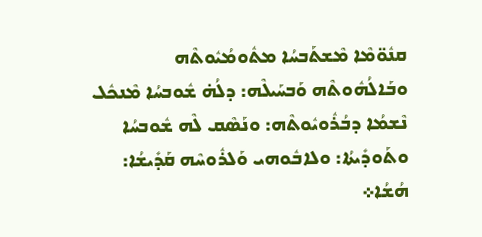ܩܢܽܘ̈ܡܶܐ ܡܶܫܬܰܒܚܳܐ ܡܬܽܘܡܳܝܽܘܬܶܗ ܘܒܰܐܠܳܗܽܘܬܶܗ ܘܰܒܚܰܝܠܶܗ: ܕܠܳܗ̇ ܫܽܘܒܚܳܐ ܡܶܢܟܽܠ ܢܶܫܡܳܐ ܕܒܳܪܽܘܝܽܘܬܶܗ: ܘܢܰܣܶܩ ܠܶܗ ܫܽܘܒܚܳܐ ܘܬܰܘܕܺܝܬܳܐ: ܘܠܐܒܽܘܗܝ ܘܰܠܪܽܘܚܶܗ ܩܰܕܺܝܫܳܐ: ܗܳܫܳܐ܀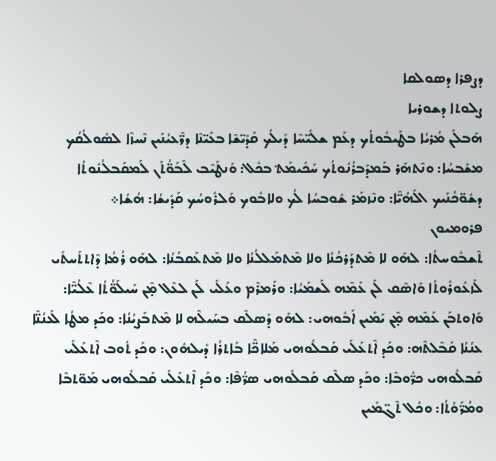ܕܨܦܪܐ ܕܣܘܠܩܐ
ܨܠܘܬܐ ܕܫܘܪܝܐ
ܗܰܒܠܰܢ ܡܳܪܝܳܐ ܒܛܰܝܒܽܘܬܳܟ ܕܥܰܡ ܫܠܺܝ̈ܚܶܐ ܕܺܝܠܳܟ ܩܰܕܺܝ̈ܫܶܐ ܒܥܰܝ̈ܢܶܐ ܕܪ̈ܶܥܝܳܢܰܝܢ ܢܶܚܙܶܐ ܠܣܽܘܠܳܩܳܟ ܡܫܰܒܚܳܐ: ܘܢܶܬܗܰܪ ܒܰܡܕܰܒܪܳܢܽܘܬܳܟ ܚܰܟܺܝܡܰܬ݀ ܒܟܽܠ: ܘܰܢܛܰܝܶܒ ܠܶܒܰܘ̈ܳܬܰܢ ܠܰܡܩܰܒܠܳܢܽܘܬܳܐ ܕܫܽܘ̈ܟܳܢܰܝܟ ܐܠܰܗܳܝ̈ܶܐ: ܘܢܶܙܡܰܪ ܫܽܘܒܚܳܐ ܠܳܟ ܘܠܐܒܽܘܟ ܘܰܠܪܽܘܚܳܟ ܩܰܕܺܝܫܳܐ: ܗܳܫܳܐ܀
ܦܪܘܡܝܘܢ
ܬܶܫܒܽܘܚܬܳܐ: ܠܗܰܘ ܠܐ ܡܶܬܕܰܪܟܳܢܳܐ ܘܠܐ ܡܶܬܡܰܠܠܳܢܳܐ ܘܠܐ ܡܶܬܥܰܩܒܳܢܳܐ: ܠܗܰܘ ܪܳܡܳܐ ܕܶܐܬܬܰܚܬܺܝ ܠܰܙܥܽܘܪܽܘܬܳܐ ܘܰܐܣܶܩ ܠܰܢ ܥܰܡܶܗ ܠܰܫܡܰܝܳܐ: ܘܪܰܡܪܶܡ ܘܥܰܠܺܝ ܠܰܢ ܠܥܶܠ ܡ̣ܶܢ ܚܰܝܠܰܘ̈ܳܬܳܐ ܥܶܠܳܝ̈ܶܐ: ܘܰܐܘܬܒܰܢ ܥܰܡܶܗ ܡ̣ܶܢ ܝܰܡܺܝܢ ܐܰܒܽܘܗܝ: ܠܗܰܘ ܕܰܣܠܶܩ ܒܚܰܝܠܶܗ ܠܐ ܡܶܬܒܰܨܝܳܢܳܐ: ܘܟܰܕ ܡܛܳܐ ܠܰܥܢܳܢ̈ܶܐ ܥܢܳܢܳܐ ܩܰܒܶܠܬܶܗ: ܘܟܰܕ ܐܶܬܥܰܠܺܝ ܩܰܒܠܽܘܗܝ ܡܰܠܐܟ̈ܶܐ ܒܰܐܬܪܳܐ ܕܺܝܠܗܽܘܢ: ܘܟܰܕ ܬܽܘܒ ܐܶܬܥܰܠܺܝ ܩܰܒܠܽܘܗܝ ܟܪ̈ܽܘܒܶܐ: ܘܟܰܕ ܣܠܶܩ ܩܰܒܠܽܘܗܝ ܣܪ̈ܳܦܶܐ: ܘܟܰܕ ܐܶܬܥܰܠܺܝ ܩܰܒܠܽܘܗܝ ܡܰܘ̈ܬܒܶܐ ܘܡܳܪ̈ܰܘܳܬܳܐ: ܘܟܽܠ ܬܶܓ̈ܡܺܝܢ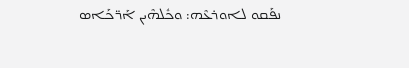ܢܦܰܩܘ ܠܐܘܪܥܶܗ: ܘܟܽܠܗܶܝܢ ܐܰܪ̈ܟܰܐܣ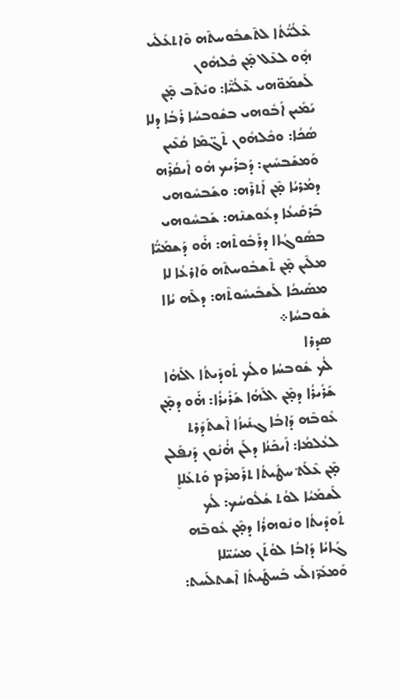ܥܶܠܳܝ̈ܳܬܳܐ ܠܬܶܫܒܽܘܚܬܶܗ ܘܶܐܬܥܰܠܺܝ ܗ̣ܽܘ ܠܥܶܠ ܡ̣ܶܢ ܟܽܠܗܽܘܢ ܠܰܫܡܰܘ̈ܗܝ ܥܶܠܳܝ̈ܶܐ: ܘܝܺܬܶܒ ܡ̣ܶܢ ܝܰܡܺܝܢ ܐܰܒܽܘܗܝ ܒܫܽܘܒܚܳܐ ܪܰܒܳܐ ܕܠܐ ܣܳܟܳܐ: ܘܟܽܠܗܽܘܢ ܬܶܓ̈ܡܶܐ ܩܳܥܶܝܢ ܘܰܡܫܰܒܚܺܝܢ: ܕܰܒܪܺܝܟ ܗܽܘ ܐܺܝܩܳܪܶܗ ܕܡܳܪܝܳܐ ܡ̣ܶܢ ܐܰܬܪܶܗ: ܘܫܰܒܚܽܘܗܝ ܒܰܪܩܺܝܥܳܐ ܕܥܽܘܫܢܶܗ: ܫܰܒܚܽܘܗܝ ܒܣܽܘܓܳܐܐ ܕܪܰܒܽܘܬܶܗ: ܗ̇ܰܘ ܕܰܫܡܰܝ̈ܳܐ ܡܠܶܝܢ ܡ̣ܶܢ ܬܶܫܒܽܘܚܬܶܗ ܘܰܐܪܥܳܐ ܠܐ ܡܣܰܝܟܳܐ ܠܰܫܒܺܝܚܽܘܬܶܗ: ܕܠܶܗ ܝܳܐܐ ܫܽܘܒܚܳܐ܀
ܣܕܪܐ
ܠܳܟ ܫܽܘܒܚܳܐ ܘܠܳܟ ܬܰܘܕܺܝܬܳܐ ܐܠܰܗܳܐ ܫܰܪܺܝܪܳܐ ܕܡ̣ܶܢ ܐܠܰܗܳܐ ܫܰܪܺܝܪܳܐ: ܗ̇ܰܘ ܕܡ̣ܶܢ ܥܽܘܒܶܗ ܕܰܐܒܳܐ ܓܢܺܝܙܳܐ ܐܶܫܬܰܕܰܪܬ ܠܥܳܠܡܳܐ: ܐܰܝܟܰܢܳܐ ܕܠܰܢ ܗ̇ܳܢܽܘܢ ܕܰܢܦܰܠܢ ܡ̣ܶܢ ܥܶܠܰܬ݀ ܚܛܺܝܬܳܐ ܬܪܰܡܪܶܡ ܘܰܬܥܰܠܐܷ ܠܰܫܡܰܝܳܐ ܠܘܳܬ ܫܳܠܽܘܚܳܟ: ܠܳܟ ܬܰܘܕܺܝܬܳܐ ܘܢܽܘܗܪܳܐ ܕܡ̣ܶܢ ܥܽܘܒܶܗ ܓܰܐܝܳܐ ܕܰܐܒܳܐ ܠܘܳܬܰܢ ܡܚܺܝ̈ܠܐ ܘܰܡܥܰܪ̈ܙܠܰܝ ܒܰܚܛܺܝܬܳܐ ܐܶܫܬܠܰܚܬ: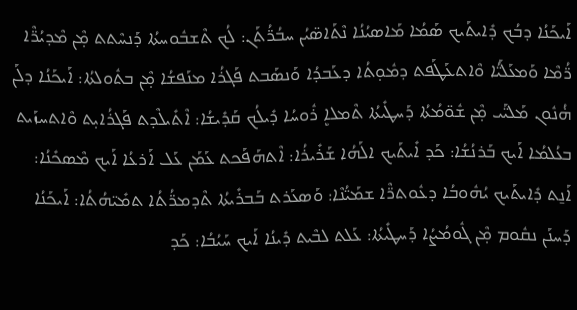ܐܰܝܟܰܢܳܐ ܕܒܳܟ ܕܺܐܝܬܰܝܟ ܣܰܡܳܐ ܡܰܐܣܝܳܢܳܐ ܢܶܬܰܐܣ̈ܝܳܢ ܚܒܳܪ̈ܳܬܰܢ: ܠܳܟ ܬܶܫܒܽܘܚܬܳܐ ܕܰܢܚܶܬܬ ܡ̣ܶܢ ܡܶܕܝܳܪ̈ܶܐ ܪ̈ܳܡܶܐ ܘܰܡܥܰܠܰܝ̈ܳܐ ܘܶܐܬܥܰܛܰܦܬ ܕܡܽܘ̣ܬܳܐ ܕܥܰܒܕܳܐ ܘܰܢܣܰܒܬ ܦܰܓܪܳܐ ܡܢܰܦܫܳܐ ܡ̣ܶܢ ܒܬܽܘܠܬܳܐ: ܐܰܝܟܰܢܳܐ ܕܠܰܢ ܗ̇ܳܢܽܘܢ ܡܰܠܝ̈ܰܝ ܡ̣ܶܢ ܫܽܘ̈ܡܳܬܳܐ ܕܰܚܛܺܝܬܳܐ ܬܶܡܠܐܷ ܪܽܘܚܳܐ ܕܺܝܠܳܟ ܩܰܕܺܝܫܳܐ: ܐܶܬܺܝܠܶܕܬ ܦܰܓܪܳܐܝ̣ܬ ܘܶܐܬܚܙܰܝܬ ܒܥܳܠܡܳܐ ܐܰܝܟ ܒܰܪܢܳܫܳܐ: ܟܰܕ ܐܺܝܬܰܝܟ ܐܠܰܗܳܐ ܫܰܪܺܝܪܳܐ: ܐܶܬܗܰܦܰܟܬ ܥܰܡܰܢ ܥܰܠ ܐܰܪܥܳܐ ܐܰܝܟ ܡܶܣܟܺܢܳܐ: ܐܰܢ̱ܬ ܕܺܐܝܬܰܝܟ ܝܳܗܽܘܒܳܐ ܕܥܽܘܬܪ̈ܶܐ ܫܡܰܝ̈ܳܢܶܐ: ܘܰܣܥܰܪܬ ܒܰܒܪܺܝܬܳܐ ܬܶܕܡܪ̈ܳܬܳܐ ܬܡܺܝ̈ܗܳܬܳܐ: ܐܰܝܟܰܢܳܐ ܕܰܚܢܰܢ ܢܩܽܘܡ ܡ̣ܶܢ ܓܽܘܡܳܨܳܐ ܕܰܚܛܺܝܬܳܐ: ܥܰܠܬ ܠܒܶܝܬ ܕܺܝܢܳܐ ܐܰܝܟ ܚܰܝܳܒܳܐ: ܟܰܕ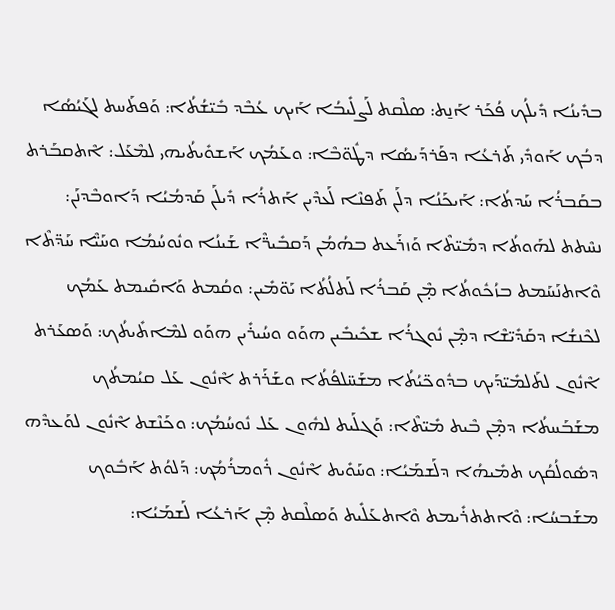ܒܕܺܝܢܳܐ ܕܺܝܠܳܟ ܦܳܟܰܪ ܐܰܢ̱ܬ: ܣܠܶܩܬ ܠܰܨܠܺܝܒܳܐ ܐܰܝܟ ܥܳܒܶܕ ܒܺܝ̈ܫܳܬܳܐ: ܘܰܦܬܰܚܬ ܠܓܰܝܳܣܳܐ ܕܒܳܟ ܐܰܘܕܺܝ ܬܰܪܥܳܐ ܕܦܰܪܕܰܝܣܳܐ ܕܛܽܘ̈ܒܶܐ: ܘܥܰܡܳܟ ܐܰܫܘܺܝܬܳܝܗܝ ܠܡܶܥܰܠ: ܐܶܬܩܒܰܪܬ ܒܩܰܒܪܳܐ ܚܰܕܬܳܐ: ܐܰܝܟܰܢܳܐ ܕܠܰܢ ܬܰܦܢܶܐ ܠܰܥܕܶܝܢ ܐܰܬܪܳܐ ܕܺܝܠܰܢ ܩܰܕܡܳܝܳܐ ܕܰܐܘܒܶܕܢܰܢ: ܢܚܶܬܬ ܠܗܰܘܬܳܐ ܕܡܺܝ̈ܬܶܐ ܘܰܙܪܰܥܬ ܒܗܳܡܳܢ ܕܰܩܒܺܝܪ̈ܶܐ ܫܰܝܢܳܐ ܘܢܽܘܚܳܡܳܐ ܘܚܰܝ̈ܶܐ ܚܰܕ̈ܬܶܐ ܘܶܐܬܢܰܚܰܡܬ ܒܙܳܟܽܘܬܳܐ ܡ̣ܶܢ ܩܰܒܪܳܐ ܠܰܬܠܳܬܳܐ ܝܰܘ̈ܡܺܝܢ: ܘܩܳܡܬ ܘܰܐܩܺܝܡܬ ܥܰܡܳܟ ܠܟܶܢܫܳܐ ܕܩܰܕܺܝ̈ܫܶܐ ܕܡ̣ܶܢ ܢܽܘܓܪܳܐ ܫܟܺܝܒܺܝܢ ܗܘܰܘ ܘܚܳܝܪܺܝܢ ܗܘܰܘ ܠܡܶܐܬܺܝܬܳܟ: ܘܰܣܥܰܪܬ ܐܶܢܽܘܢ ܠܬܰܠܡܺܝ̈ܕܰܝܟ ܒܕܽܘܟ̈ܝܳܬܳܐ ܡܫܰܚ̈ܠܦܳܬܳܐ ܘܫܰܪܰܪܬ ܐܶܢܽܘܢ ܥܰܠ ܩܝܳܡܬܳܟ ܡܫܰܒܰܚܬܳܐ ܕܡ̣ܶܢ ܒܶܝܬ ܡܺܝ̈ܬܶܐ: ܘܰܓܠܰܝܬ ܠܗܽܘܢ ܥܰܠ ܢܽܘܚܳܡܳܟ: ܘܟܰܢܶܫܬ ܐܶܢܽܘܢ ܠܘܰܥܕܶܗ ܕܣܽܘܠܳܩܳܟ ܬܡܺܝܗܳܐ ܕܠܰܫܡܰܝܳܐ: ܘܚܰܘܺܝܬ ܐܶܢܽܘܢ ܪܽܘܡܪܳܡܳܟ: ܕܰܠܘܳܬ ܐܰܒܽܘܟ ܡܫܰܒܚܳܐ: ܘܶܐܬܬܪܺܝܡܬ ܘܶܐܬܥܰܠܺܝܬ ܘܰܣܠܶܩܬ ܡ̣ܶܢ ܐܰܪܥܳܐ ܠܰܫܡܰܝܳܐ: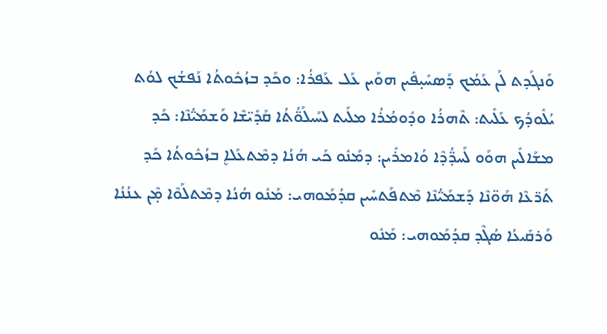ܘܰܢܓܰܕܬ ܠܰܢ ܥܰܡܳܟ ܕܰܣܚܺܝ̣ܦܺܝܢ ܗܘܰܝܢ ܥܰܠ ܥܰܦܪܳܐ: ܘܟܰܕ ܒܙܳܟܽܘܬܳܐ ܢܰܦܫܳܟ ܠܘܳܬ ܝܳܠܽܘܕܳܟ ܥܰܠܺܝܬ: ܬܶܗܪܳܐ ܘܕܽܘܡܳܪܳܐ ܡܠܰܝܬ ܠܚܰܝܠܰܘ̈ܳܬܳܐ ܩܰܕܺܝ̈ܫܶܐ ܘܰܫܡܰܝ̈ܳܢܶܐ: ܟܰܕ ܡܫܰܐܠܺܝܢ ܗܘܰܘ ܠܰܚܕ̈ܳܕܶܐ ܘܳܐܡܪܺܝܢ: ܕܡܰܢܽܘ ܟܰܝ ܗܳܢܳܐ ܕܡܶܬܥܰܠܐܷ ܒܙܳܟܽܘܬܳܐ ܟܰܕ ܬܰܪ̈ܥܶܐ ܗܰܘ̈ܢܶܐ ܕܰܫܡܰܝ̈ܳܢܶܐ ܡܶܬܦܰܬܚܺܝܢ ܩܕܳܡܰܘܗܝ: ܡܰܢܽܘ ܗܳܢܳܐ ܕܡܶܬܠܰܘܶܐ ܡ̣ܶܢ ܥܢܳܢܳܐ ܘܰܪܩܺܝܥܳܐ ܣܳܓܶܕ ܩܕܳܡܰܘܗܝ: ܡܰܢܽܘ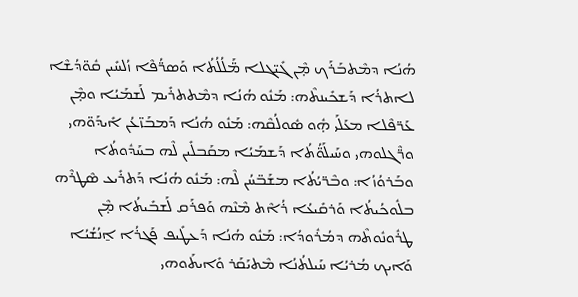ܗܳܢܳܐ ܕܡܶܬܒܰܪܰܟ ܡ̣ܶܢ ܓܺܝ̈ܓܠܐ ܡ̈ܰܠܳܠܳܬܳܐ ܘܰܣܪ̈ܳܦܶܐ ܙܳܠܚܺܝܢ ܩܽܘ̈ܕܳܫܶܐ ܠܐܬܪܳܐ ܕܰܫܟܺܝܢܬܶܗ: ܡܰܢܽܘ ܗܳܢܳܐ ܕܡܶܬܬܪܺܝܡ ܠܰܫܡܰܝܳܐ ܘܡ̣ܶܢ ܥܰܪ̈ܦܶܠܐ ܡܥܰܠܰܝ ܗ̣ܽܘ ܣܽܘܠܳܩܶܗ: ܡܰܢܽܘ ܗܳܢܳܐ ܕܰܡܒܰܙ̈ܥܳܢ ܐܺܝܕܰܘ̈ܗܝ ܘܪ̈ܶܓܠܘܗܝ ܘܚܰܝܠܰܘ̈ܳܬܳܐ ܕܰܫܡܰܝܳܐ ܡܩܰܒܠܺܝܢ ܠܶܗ ܒܚܰܕܽܘܬܳܐ ܘܒܰܪܘܳܙܳܐ: ܘܒܶܪ̈ܝܳܬܳܐ ܡܫܰܒ̈ܚܳܢ ܠܶܗ: ܡܰܢܽܘ ܗܳܢܳܐ ܕܰܬܪܺܝܥ ܣܶܛܪܶܗ ܒܠܽܘܟܳܝܬܳܐ ܘܰܪܩܺܝܥܳܐ ܪܳܐܶܬ ܡܶܢܶܗ ܘܰܦܪܰܩ ܠܰܫܒܺܝܬܳܐ ܡ̣ܶܢ ܛܪܽܘܢܽܘܬܶܗ ܕܡܳܪܽܘܕܳܐ: ܡܰܢܽܘ ܗܳܢܳܐ ܕܰܥܛܺܝܦ ܦܰܓܪܳܐ ܐ̱ܢܳܫܳܝܳܐ ܘܰܐܝܟ ܡܳܪܝܳܐ ܚܰܝܠܬܳܢܳܐ ܡܶܬܝܰܩܰܪ ܘܺܐܝܬܰܘܗܝ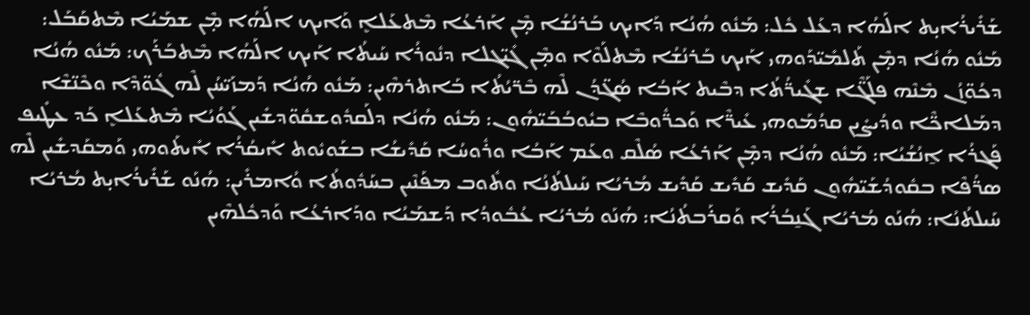ܫܰܪܺܝܪܳܐܝ̣ܬ ܐܠܰܗܳܐ ܕܥܰܠ ܟܽܠ: ܡܰܢܽܘ ܗܳܢܳܐ ܕܰܐܝܟ ܒܰܪܢܳܫܳܐ ܡ̣ܶܢ ܐܰܪܥܳܐ ܡܶܬܥܰܠܐܷ ܘܰܐܝܟ ܐܠܰܗܳܐ ܡ̣ܶܢ ܫܡܰܝܳܐ ܡܶܬܩܰܒܰܠ: ܡܰܢܽܘ ܗܳܢܳܐ ܕܡ̣ܶܢ ܬܰܠܡܺܝ̈ܕܰܘܗܝ ܐܰܝܟ ܒܰܪܢܳܫܳܐ ܡܶܬܠܰܘܶܐ ܘܡ̣ܶܢ ܓܺܝ̈ܓܠܐ ܕܢܽܘܪܳܐ ܚܰܝܬܳܐ ܐܰܝܟ ܐܠܰܗܳܐ ܡܶܬܒܰܪܰܟ: ܡܰܢܽܘ ܗܳܢܳܐ ܕܟܳܘ̈ܙܳܢ ܡܶܢܶܗ ܦܠܰܓ̈ܶܐ ܫܓܺܝܪ̈ܳܬܳܐ ܕܒܶܝܬ ܐܰܒܳܐ ܣܳܓ̈ܕܳܢ ܠܶܗ ܒܶܪ̈ܝܳܬܳܐ ܒܰܐܬܪܗܶܝܢ: ܡܰܢܽܘ ܗܳܢܳܐ ܕܰܡܙܰܝ̈ܚܳܢ ܠܶܗ ܓܽܘ̈ܕܶܐ ܘܟܶܢ̈ܫܶܐ ܕܡܰܠܐܟ̈ܶܐ ܘܕܳܝܨܺܝܢ ܩܕܳܡܰܘܗܝ ܥܺܝܪ̈ܶܐ ܘܰܟܪ̈ܽܘܒܶܐ ܒܝܽܘܒܳܒܰܝ̈ܗܽܘܢ: ܡܰܢܽܘ ܗܳܢܳܐ ܕܠܰܩܕܽܘܫܩܽܘ̈ܕܫܺܝܢ ܓܰܘܳܝܳܐ ܡܶܬܥܰܠܐܷ ܟܰܕ ܥܛܺܝܦ ܦܰܓܪܳܐ ܐ̱ܢܳܫܳܝܳܐ: ܡܰܢܽܘ ܗܳܢܳܐ ܕܡ̣ܶܢ ܐܰܪܥܳܐ ܣܳܠܶܩ ܘܥܰܡ ܐܰܒܳܐ ܘܪܽܘܚܳܐ ܩܰܕܺܝܫܳܐ ܒܫܰܘܝܽܘܬ ܐܺܝܩܳܪܳܐ ܐܺܝܬܰܘܗܝ ܘܰܡܩܰܕܫܺܝܢ ܠܶܗ ܣܪ̈ܳܦܶܐ ܒܩܽܘܕܳܫܰܝ̈ܗܽܘܢ ܩܰܕܺܝܫ ܩܰܕܺܝܫ ܩܰܕܺܝܫ ܡܳܪܝܳܐ ܚܰܝܠܬܳܢܳܐ ܘܬܽܘܒ ܡܦܰܢܶܝܢ ܒܚܰܕܽܘܬܳܐ ܘܳܐܡܪܺܝܢ: ܗܳܢܰܘ ܫܰܪܺܝܪܳܐܝ̣ܬ ܡܳܪܝܳܐ ܚܰܝܠܬܳܢܳܐ: ܗܳܢܰܘ ܡܳܪܝܳܐ ܓܰܢ̱ܒܳܪܳܐ ܘܰܩܪܰܒܬܳܢܳܐ: ܗܳܢܰܘ ܡܳܪܝܳܐ ܥܳܒܽܘܕܳܐ ܕܰܫܡܰܝܳܐ ܘܕܰܐܪܥܳܐ ܘܰܕܟܽܠܗܶܝܢ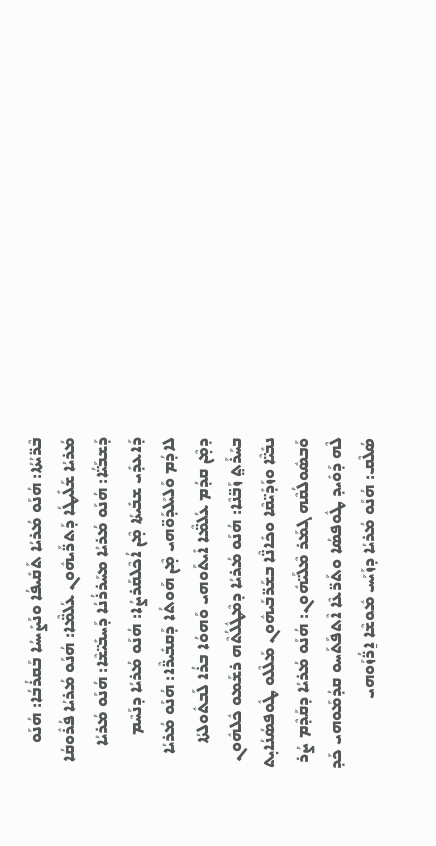ܒܶܪ̈ܝܳܬܳܐ: ܗܳܢܰܘ ܡܳܪܝܳܐ ܬܰܩܺܝܦܳܐ ܘܢܰܨܺܝܚܳܐ ܒܰܩܪܳܒܳܐ: ܗܳܢܰܘ ܡܳܪܝܳܐ ܫܰܠܺܝܛܳܐ ܕܰܬܪ̈ܰܝܗܽܘܢ ܥܳܠܡ̈ܶܐ: ܗܳܢܰܘ ܡܳܪܝܳܐ ܦܳܪܽܘܩܳܐ ܕܰܫܒܰܝ̈ܳܐ: ܗܳܢܰܘ ܡܳܪܝܳܐ ܡܚܰܪܪܳܢܳܐ ܕܰܚܒܺܝ̈ܫܶܐ: ܗܳܢܰܘ ܡܳܪܝܳܐ ܕܰܐܥܕܺܝ ܫܒܺܝܬܳܐ ܡ̣ܶܢ ܐܳܟܶܠܩܰܪܨܳܐ: ܗܳܢܰܘ ܡܳܪܝܳܐ ܕܢܰܚܶܡ ܠܐܕܳܡ ܘܰܠܝܰܠܕܰܘ̈ܗܝ ܡ̣ܶܢ ܗܰܘܬܳܐ ܕܰܩܒܺܝܪ̈ܶܐ: ܗܳܢܰܘ ܡܳܪܝܳܐ ܕܡ̣ܶܢ ܩܕܳܡ ܥܳܠܡ̈ܶܐ ܐܺܝܬܰܘܗܝ ܘܰܗܘܳܐ ܒܪܳܐ ܠܰܒܬܽܘܠܬܳܐ ܒܚܰܪܰܬ݀ ܙܰܒ̈ܢܶܐ: ܗܳܢܰܘ ܡܳܪܝܳܐ ܕܡܶܛܽܠܳܬܶܗ ܪܫܰܡܘ ܟܽܠܗܽܘܢ ܢܒܺܝ̈ܶܐ ܘܙܰܕܺܝ̈ܩܶܐ ܘܟܺܐܢ̈ܶܐ ܒܫܰܪ̈ܒܰܝܗܽܘܢ ܡܰܠܶܠܘ ܛܽܘܦܣܳܢܳܐܝ̣ܬ ܘܰܒܣܽܘܠܳܩܶܗ ܓܡܰܪ ܡܶܠܰܝ̈ܗܽܘܢ: ܗܳܢܰܘ ܡܳܪܝܳܐ ܕܩܰܕܶܡ ܨܳܪ ܠܶܗ ܕܰܘܺܝܕ ܛܽܘܦܣܳܐ ܘܬܰܪ̈ܥܶܐ ܐܶܬܦܰܬܰܚܘ ܩܕܳܡܰܘܗܝ ܟܰܕ ܣܳܠܶܩ: ܗܳܢܰܘ ܡܳܪܝܳܐ ܕܙܰܝܰܚ ܡܽܘܫܶܐ ܐ̱ܪ̈ܳܙܰܘܗܝ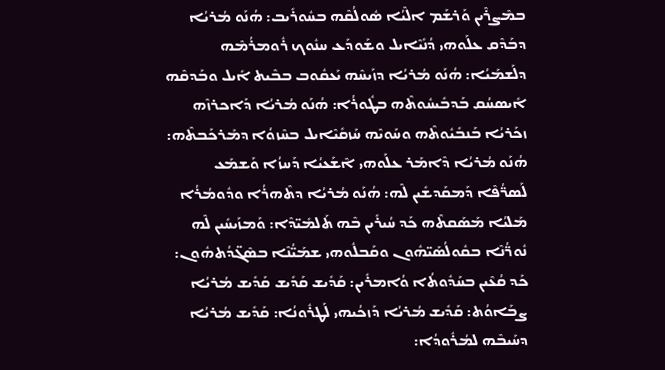ܒܡܶܨܪܶܝܢ ܘܰܪܫܰܡ ܐܠܶܝܳܐ ܣܽܘܠܳܩܶܗ ܒܚܽܘܪܺܝܒ: ܗܳܢܰܘ ܡܳܪܝܳܐ ܕܒܰܕܶܩ ܥܠܰܘܗܝ ܕܳܢܺܝܶܐܝܠ ܘܫܰܘܕܰܥ ܚܢܽܘܟ ܪܽܘܡܪܳܡܶܗ ܕܠܰܫܡܰܝܳܐ: ܗܳܢܰܘ ܡܳܪܝܳܐ ܕܙܰܝܚܶܗ ܝܰܥܩܽܘܒ ܒܒܶܝܬ ܐܺܝܠ ܘܒܰܕܩܶܗ ܐܺܝܣܚܳܩ ܒܰܕܒܺܝܚܽܘܬܶܗ ܒܛܽܘܪܳܐ: ܗܳܢܰܘ ܡܳܪܝܳܐ ܕܰܐܟܪܙܶܗ ܙܟܰܪܝܳܐ ܒܰܢܒܺܝܽܘܬܶܗ ܘܚܰܘܝܶܗ ܚܰܙܩܺܝܶܐܝܠ ܒܚܶܙܘܳܐ ܕܡܰܪܟܰܒܬܶܗ: ܗܳܢܰܘ ܡܳܪܝܳܐ ܕܶܐܡܰܪ ܥܠܰܘܗܝ ܐܶܫܰܥܝܳܐ ܕܰܚܙܳܐ ܘܰܫܡܰܥ ܠܰܣܪ̈ܳܦܶܐ ܕܰܡܩܰܕܫܺܝܢ ܠܶܗ: ܗܳܢܰܘ ܡܳܪܝܳܐ ܕܬܶܗܪܳܐ ܘܕܽܘܡܳܪܳܐ ܡܰܠܝܳܐ ܡܰܣܰܩܬܶܗ ܟܰܕ ܚܳܝܪܺܝܢ ܒܶܗ ܬܰܠܡܺܝ̈ܕܶܐ: ܘܰܡܙܰܝܚܺܝܢ ܠܶܗ ܢܽܘܪ̈ܳܢܶܐ ܒܩܽܘܠܳܣܰܝ̈ܗܽܘܢ ܘܩܰܒܠܽܘܗܝ ܫܡܰܝ̈ܳܢܶܐ ܒܣܶܓ̈ܕܳܬܗܽܘܢ: ܟܰܕ ܩܳܥܶܝܢ ܒܚܰܕܽܘܬܳܐ ܘܳܐܡܪܺܝܢ: ܩܰܕܺܝܫ ܩܰܕܺܝܫ ܩܰܕܺܝܫ ܡܳܪܝܳܐ ܨܒܰܐܘܳܬ: ܩܰܕܺܝܫ ܡܳܪܝܳܐ ܕܰܙܟܳܝܗܝ ܠܰܛܪܽܘܢܳܐ: ܩܰܕܺܝܫ ܡܳܪܝܳܐ ܕܚܰܝܒܶܗ ܠܡܳܪܽܘܕܳܐ: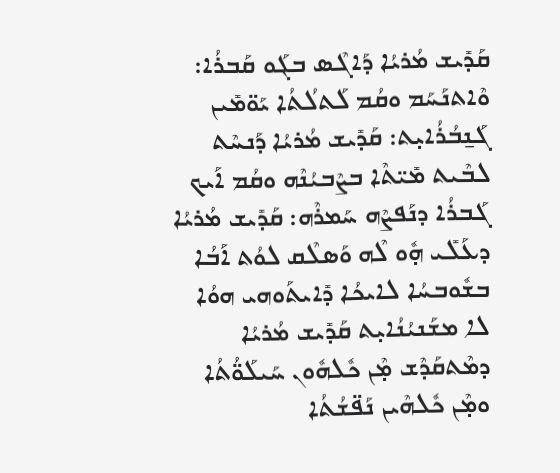ܩܰܕܺܝܫ ܡܳܪܝܳܐ ܕܰܐܓܶܣ ܒܓܰܘ ܩܰܒܪܳܐ: ܘܶܐܬܢܰܚܰܡ ܘܩܳܡ ܠܰܬܠܳܬܳܐ ܝܰܘ̈ܡܺܝܢ ܓܰܢ̱ܒܳܪܳܐܝ̣ܬ: ܩܰܕܺܝܫ ܡܳܪܝܳܐ ܕܰܢܚܶܬ ܠܒܶܝܬ ܡܺܝ̈ܬܶܐ ܒܨܶܒܝܳܢܶܗ ܘܩܳܡ ܐܰܝܟ ܓܰܒܪܳܐ ܕܢܰܦܨܶܗ ܚܰܡܪܶܗ: ܩܰܕܺܝܫ ܡܳܪܝܳܐ ܕܥܰܠܺܝ ܗ̣ܽܘ ܠܶܗ ܘܰܣܠܶܩ ܠܘܳܬ ܐܰܒܳܐ ܒܫܽܘܒܚܳܐ ܠܐܝܟܳܐ ܕܺܐܝܬܰܘܗܝ ܗܘܳܐ ܠܐ ܡܫܰܢܝܳܢܳܐܝ̣ܬ ܩܰܕܺܝܫ ܡܳܪܝܳܐ ܕܡܶܬܩܰܕܶܫ ܡ̣ܶܢ ܟܽܠܗܽܘܢ ܚܰܝܠܰܘ̈ܳܬܳܐ ܘܡ̣ܶܢ ܟܽܠܗܶܝܢ ܢܰܦ̈ܫܳܬܳܐ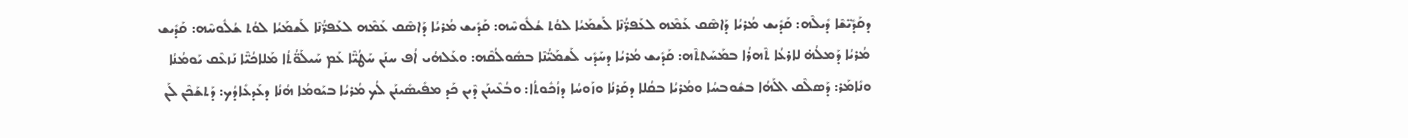ܕܩܰܕܺܝ̈ܫܶܐ ܕܺܝܠܶܗ: ܩܰܕܺܝܫ ܡܳܪܝܳܐ ܕܰܐܣܶܩ ܥܰܡܶܗ ܠܥܰܦܪ̈ܳܢܶܐ ܠܰܫܡܰܝܳܐ ܠܘܳܬ ܫܳܠܽܘܚܶܗ: ܩܰܕܺܝܫ ܡܳܪܝܳܐ ܕܰܐܣܶܩ ܥܰܡܶܗ ܠܥܰܦܪ̈ܳܢܶܐ ܠܰܫܡܰܝܳܐ ܠܘܳܬ ܫܳܠܽܘܚܶܗ: ܩܰܕܺܝܫ ܡܳܪܝܳܐ ܕܰܡܠܳܗ̇ ܠܐܪܥܳܐ ܬܶܗܪܳܐ ܒܡܰܚܰܬܬܶܗ: ܩܰܕܺܝܫ ܡܳܪܝܳܐ ܕܚܰܕܺܝ ܠܰܫܡܰܝ̈ܳܢܶܐ ܒܣܽܘܠܳܩܶܗ: ܘܥܰܠܗܳܝ ܐܳܦ ܚܢܰܢ ܚܰܛܳܝ̈ܶܐ ܥܰܡ ܚܰܝܠܰܘ̈ܳܬܳܐ ܡܰܠܐܟܳܝ̈ܶܐ ܢܰܙܥܶܩ ܝܰܘܡܳܢܳܐ ܘܢܺܐܡܰܪ: ܕܰܣܠܶܩ ܐܠܰܗܳܐ ܒܫܽܘܒܚܳܐ ܘܡܳܪܝܳܐ ܒܩܳܠܐ ܕܩܰܪܢܳܐ ܘܙܰܘܚܳܐ ܕܙܳܟܽܘܬܳܐ: ܘܒܳܥܶܝܢܰܢ ܕܶܝܢ ܟܰܕ ܡܦܺܝܣܺܝܢܰܢ ܠܳܟ ܡܳܪܝܳܐ ܒܝܰܘܡܳܐ ܗܳܢܳܐ ܕܥܰܕܥܺܐܕܳܟ: ܕܰܬܫܰܟܶܢ ܠܰܢ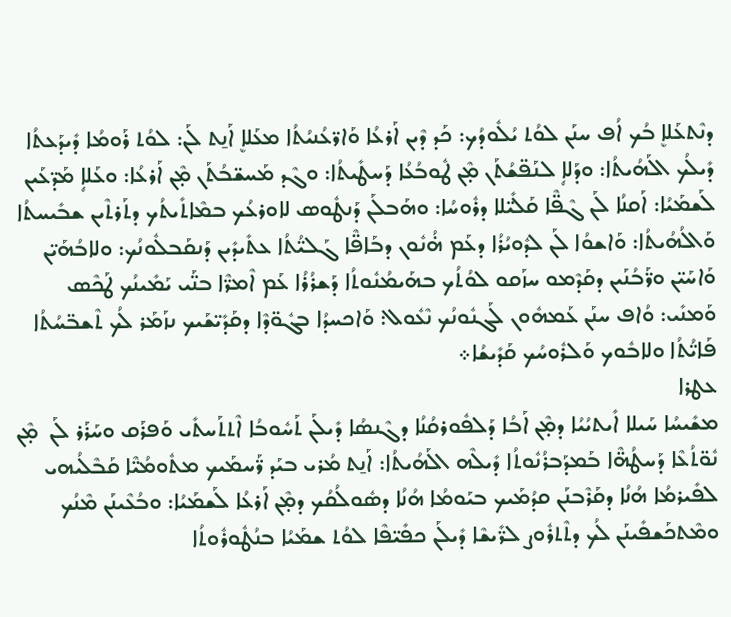ܕܢܶܬܥܰܠܐܷ ܒܳܟ ܐܳܦ ܚܢܰܢ ܠܘܳܬ ܝܳܠܽܘܕܳܟ: ܟܰܕ ܕܶܝܢ ܐܰܪܥܳܐ ܘܰܐܪ̈ܥܳܢܝܳܬܳܐ ܡܥܰܠܐܷ ܐܰܢ̱ܬ ܠܰܢ: ܠܘܳܬ ܪܰܘܡܳܐ ܕܺܝܕܰܥܬܳܐ ܕܺܝܠܳܟ ܐܠܰܗܳܝܬܳܐ: ܘܕܰܠܐܴ ܠܢܰܦ̈ܫܳܬܰܢ ܡ̣ܶܢ ܛܽܘܒܳܥܳܐ ܕܰܚܛܺܝܬܳܐ: ܘܓܶܕ ܡܰܚܫ̈ܒܳܬܰܢ ܡ̣ܶܢ ܐܰܪܥܳܐ: ܘܥܰܠܐܴ ܡܰܕ̈ܥܰܝܢ ܠܰܫܡܰܝܳܐ: ܐܰܩܢܳܐ ܠܰܢ ܓܶܦ̈ܶܐ ܩܰܠܺܝ̈ܠܐ ܕܪܽܘܚܳܐ: ܘܗܰܒܠܰܢ ܕܰܢܛܽܘܣ ܠܐܘܪܥܳܟ ܒܡܶܐܬܺܝܬܳܟ ܕܬܰܪܬܶܝܢ ܫܒܺܝܚܬܳܐ ܘܰܐܠܳܗܳܝܬܳܐ: ܘܰܐܫܘܳܐ ܠܰܢ ܠܕܽܘܝܳܪܳܐ ܕܥܰܡ ܗ̇ܳܢܽܘܢ ܕܒܰܐܦ̈ܶܐ ܓܰܠܝ̈ܳܬܳܐ ܥܬܺܝܕܺܝܢ ܕܰܢܩܰܒܠܽܘܢܳܟ: ܘܠܐܒܳܗܰܝ̈ܢ ܘܰܐܚܰܝ̈ܢ ܘܪ̈ܰܒܳܢܰܝܢ ܕܩܰܕܶܡܘ ܚܙܰܩܘ ܠܘܳܬܳܟ ܒܗܰܝܡܳܢܽܘܬܳܐ ܕܰܫܪܳܪܳܐ ܥܰܡ ܐܶܡܪ̈ܶܐ ܒܢ̈ܰܝ ܝܰܡܺܝܢܳܟ ܛܰܟܶܣ ܘܰܡܢܺܝ: ܘܳܐܦ ܚܢܰܢ ܥܰܡܗܽܘܢ ܠܰܓܢܽܘܢܳܟ ܢܶܥܽܘܠ: ܘܰܐܟܚܕܳܐ ܒܓܽܘ̈ܕܶܐ ܕܩܰܕܺܝ̈ܫܰܝܟ ܢܙܰܡܰܪ ܠܳܟ ܬܶܫܒ̈ܚܳܬܳܐ ܦܰܐܝ̈ܳܬܳܐ ܘܠܐܒܽܘܟ ܘܰܠܪܽܘܚܳܟ ܩܰܕܺܝܫܳܐ܀
ܥܛܪܐ
ܡܫܺܝܚܳܐ ܚܰܝܠܐ ܐܺܝܬܝܳܝܳܐ ܕܡ̣ܶܢ ܐܰܒܳܐ ܕܰܠܦܽܘܪܩܳܢܳܐ ܕܓܶܢܣܳܐ ܕܺܝܠܰܢ ܬܰܚܽܘܒܳܐ ܐܶܬܬܰܚܬܺܝ ܘܰܦܪܰܩ ܘܚܰܪܰܪ ܠܰܢ  ܡ̣ܶܢ ܢܽܘ̈ܬܳܥܶܐ ܕܰܚܛܳܗ̈ܶܐ ܒܰܡܕܰܒܪܳܢܽܘܬܳܐ ܕܺܝܠܶܗ ܐܠܰܗܳܝܬܳܐ: ܐܰܢ̱ܬ ܡܳܪܝ ܒܝܰܕ ܪ̈ܰܚܡܰܝܟ ܡܬܽܘܡܳܝ̈ܶܐ ܩܰܒܶܠܳܝܗܝ ܠܦܺܝܪܡܳܐ ܗܳܢܳܐ ܕܩܰܪܶܒܢܰܢ ܩܕܳܡܰܝܟ ܒܝܰܘܡܳܐ ܗܳܢܳܐ ܕܣܽܘܠܳܩܳܟ ܕܡ̣ܶܢ ܐܰܪܥܳܐ ܠܰܫܡܰܝܳܐ: ܘܒܳܥܶܝܢܰܢ ܡܶܢܳܟ ܘܡܶܬܟܰܫܦܺܝܢܰܢ ܠܳܟ ܕܬܶܬܪܽܘܨ ܠܪ̈ܺܝܫܶܐ ܕܺܝܠܰܢ ܟܦܺܝ̈ܦܶܐ ܠܘܳܬ ܫܡܰܝܳܐ ܒܢܳܛܽܘܪܽܘܬܳܐ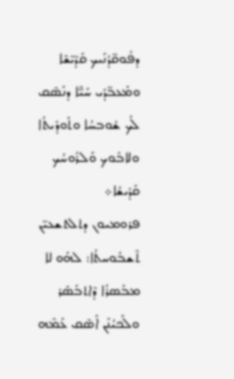ܕܦܽܘܩ̈ܕܳܢܰܝܟ ܩܰܕܺܝ̈ܫܶܐ ܘܡܰܥܒ̈ܕܰܝ ܚܰܝ̈ܶܐ ܕܢܰܣܶܩ ܠܳܟ ܫܽܘܒܚܳܐ ܘܬܰܘܕܺܝܬܳܐ ܘܠܐܒܽܘܟ ܘܰܠܪܽܘܚܳܟ ܩܰܕܺܝܫܳܐ܀
ܦܪܘܡܝܘܢ ܕܬܠܬܫܥܝ̈ܢ
ܬܶܫܒܽܘܚܬܳܐ: ܠܗܰܘ ܠܐ ܡܒܰܣܪܳܐ ܕܶܐܬܒܰܣܰܪ ܘܠܰܟܝܳܢܰܢ ܐܰܣܶܩ ܥܰܡܶܗ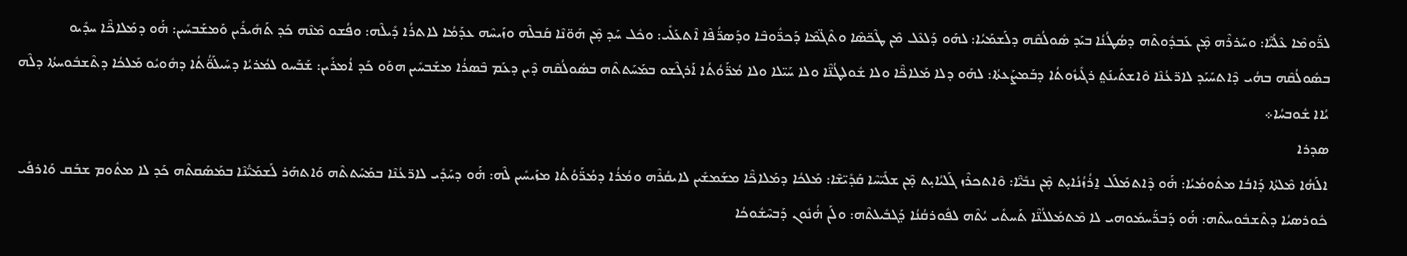ܠܪ̈ܰܘܡܶܐ ܥܶܠܳܝ̈ܶܐ: ܘܚܰܪܪܶܗ ܡ̣ܶܢ ܥܰܒܕܽܘܬܶܗ ܕܣܳܛܳܢܳܐ ܒܝܰܕ ܣܽܘܠܳܩܶܗ ܕܠܰܫܡܰܝܳܐ: ܠܗܰܘ ܕܰܠܥܶܠ ܡܶܢ ܛܶܟ̈ܣܶܐ ܘܬܶܓ̈ܡܶܐ ܕܰܟܪ̈ܽܘܒܶܐ ܘܕܰܣܪ̈ܳܦܶܐ ܐܶܬܥܰܠܺܝ: ܘܟܽܠ ܚܰܕ ܡ̣ܶܢ ܗܰܘ̈ܢܶܐ ܩܰܒܠܶܗ ܘܙܰܝܚܶܗ ܥܕܰܡܳܐ ܠܐܬܪܳܐ ܕܺܝܠܶܗ: ܘܦܳܫܘ ܡܶܢܶܗ ܟܰܕ ܬܰܗܺܝܪܺܝܢ ܘܰܡܫܰܒܚܺܝܢ: ܗ̇ܰܘ ܕܡܰܠܐܟ̈ܶܐ ܚܕܺܝܘ ܒܣܽܘܠܳܩܶܗ ܒܗܳܝ ܕܶܐܬܚܰܝܰܕ ܠܐܪ̈ܥܳܢܶܐ ܘܶܐܫܬܰܝܢܰܬ݀ ܪܓܺܝܙܽܘܬܳܐ ܕܒܰܡܨܰܥܬܳܐ: ܠܗܰܘ ܕܠܐ ܡܰܠܐܟ̈ܶܐ ܘܠܐ ܫܽܘܠܛܳܢ̈ܶܐ ܘܠܐ ܚܰܝ̈ܠܐ ܘܠܐ ܡܳܪ̈ܰܘܳܬܳܐ ܐܰܪܓܶܫܘ ܒܡܰܚܰܬܬܶܗ ܒܣܽܘܠܳܩܶܗ ܕܶܝܢ ܕܥܰܡ ܒܶܣܪܳܐ ܡܫܰܒܚܺܝܢ ܗܘܰܘ ܟܰܕ ܐܳܡܪܺܝܢ: ܫܰܒܰܚܘ ܠܡܳܪܝܳܐ ܕܚܰܝܠܰܘ̈ܳܬܳܐ ܕܗܽܘܝܽܘ ܡܰܠܟܳܐ ܕܬܶܫܒܽܘܚܬܳܐ ܕܠܶܗ ܝܳܐܐ ܫܽܘܒܚܳܐ܀
ܣܕܪܐ
ܐܠܰܗܳܐ ܡܶܠܬܳܐ ܕܰܐܒܳܐ ܡܬܽܘܡܳܝܳܐ: ܗ̇ܰܘ ܕܶܐܬܡܰܠܰܠ ܐ̱ܪܳܙܳܢܳܐܝ̣ܬ ܡ̣ܶܢ ܢܒܺܝ̈ܶܐ: ܘܶܐܬܟܪܶܙ ܓܰܠܝܳܐܝ̣ܬ ܡ̣ܶܢ ܫܠܺܝ̈ܚܶܐ ܩܰܕܺܝ̈ܫܶܐ: ܡܰܠܟܳܐ ܕܡܰܠܐܟ̈ܶܐ ܡܫܰܡܫܺܝܢ ܠܐܝܩܳܪܶܗ ܘܡܳܪܳܐ ܕܡܳܪ̈ܰܘܳܬܳܐ ܡܙܰܝܚܺܝܢ ܠܶܗ: ܗ̇ܰܘ ܕܚܰܕܺܝ ܠܐܪ̈ܥܳܢܶܐ ܒܡܰܚܰܬܬܶܗ ܘܰܐܬܗܰܪ ܠܰܫܡܰܝ̈ܳܢܶܐ ܒܡܰܣܰܩܬܶܗ ܟܰܕ ܠܐ ܡܬܽܘܡ ܫܒܰܩ ܘܰܐܪܦܺܝ ܟܽܘܪܣܝܳܐ ܕܬܶܫܒܽܘܚܬܶܗ: ܗ̇ܰܘ ܕܰܒܪ̈ܰܚܡܰܘܗܝ ܠܐ ܡܶܬܡܰܠܠܳܢ̈ܶܐ ܬܰܚܬܺܝ ܝܳܬܶܗ ܠܦܽܘܪܩܳܢܳܐ ܕܰܓܒܺܝܠܬܶܗ: ܘܠܰܢ ܗ̇ܳܢܽܘܢ ܕܰܒܚܶܫܽܘܟܳܐ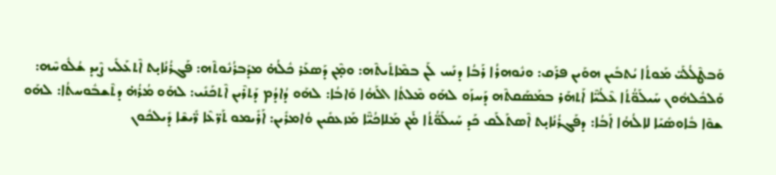ܘܰܒܛܶܠܳܠܰܝ̈ ܡܰܘܬܳܐ ܝܳܬܒܺܝܢ ܗܘܰܝܢ ܦܪܰܩ: ܘܢܽܘܗܪܳܐ ܪܰܒܳܐ ܕܢܰܚ ܠܰܢ ܒܡܶܐܬܺܝܬܶܗ: ܘܡ̣ܶܢ ܕܰܣܥܰܪ ܟܽܠܳܗ̇ ܡܕܰܒܪܳܢܽܘܬܶܗ: ܦܰܓܪܳܢܳܐܝ̣ܬ ܐܶܬܥܰܠܺܝ ܨܶܝܕ ܫܳܠܽܘܚܶܗ: ܘܰܠܟܽܠܗܽܘܢ ܚܰܝܠܰܘ̈ܳܬܳܐ ܥܶܠܳܝ̈ܶܐ ܐܰܬܗܰܪ ܒܡܰܣܰܩܬܶܗ ܕܰܚܙܰܘ ܠܗܰܘ ܡܶܠܬܳܐ ܐܠܰܗܳܐ ܘܰܐܒܳܐ: ܠܗܰܘ ܕܳܐܕܳܡ ܕܰܬܪܶܝܢ ܐܶܬܟܰܢܺܝ: ܠܗܰܘ ܡܳܪܳܗ̇ ܕܬܶܫܒܽܘܚܬܳܐ: ܠܗܰܘ ܫܘܶܐ ܒܽܐܘܣܺܝܰܐ ܠܐܠܳܗܳܐ ܐܰܒܳܐ: ܕܦܰܓܪܳܢܳܐܝ̣ܬ ܐܶܣܬܰܠܰܩ ܟܰܕ ܚܰܝܠܰܘ̈ܳܬܳܐ ܡ̇ܰܢ ܡܰܠܐܟܳܝ̈ܶܐ ܡܰܙܥܩܺܝܢ ܘܳܐܡܪܺܝܢ: ܐܰܪܺܝܡܘ ܬܰܪ̈ܥܶܐ ܪ̈ܺܝܫܶܐ ܕܺܝܠܟܽܘܢ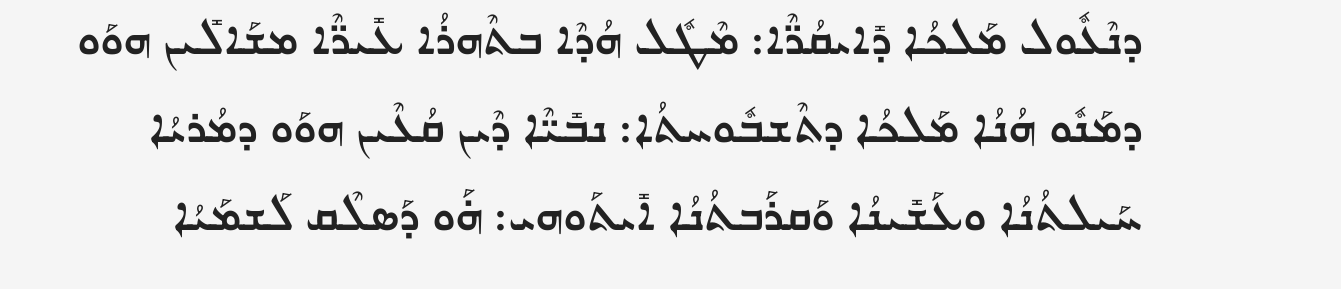ܕܢܶܥܽܘܠ ܡܰܠܟܳܐ ܕܺܐܝܩܳܪ̈ܶܐ: ܡܶܛܽܠ ܗܳܕܶܐ ܒܬܶܗܪܳܐ ܥܺܝܪ̈ܶܐ ܡܫܰܐܠܺܝܢ ܗܘܰܘ ܕܡܰܢܽܘ ܗܳܢܳܐ ܡܰܠܟܳܐ ܕܬܶܫܒܽܘܚܬܳܐ: ܢܒܺܝ̈ܶܐ ܕܶܝܢ ܩܳܥܶܝܢ ܗܘܰܘ ܕܡܳܪܝܳܐ ܚܰܝܠܬܳܢܳܐ ܘܥܰܫܺܝܢܳܐ ܘܰܩܪܰܒܬܳܢܳܐ ܐܺܝܬܰܘܗܝ: ܗ̇ܰܘ ܕܰܣܠܶܩ ܠܰܫܡܰܝܳܐ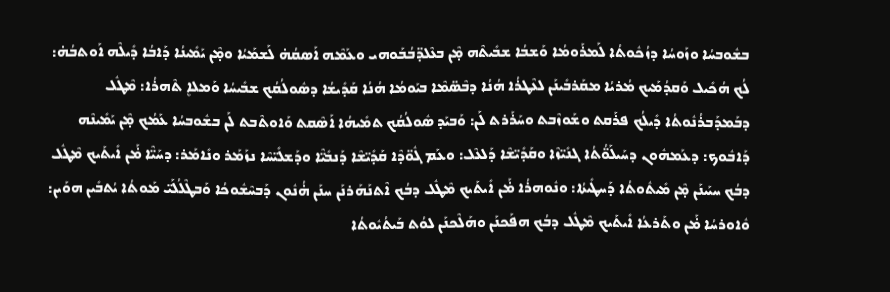ܒܫܽܘܒܚܳܐ ܘܙܰܘܚܳܐ ܕܙܳܟܽܘܬܳܐ ܠܰܡܪܰܘܡܳܐ ܘܰܫܒܳܐ ܫܒܺܝܬܶܗ ܡ̣ܶܢ ܒܥܶܠܕ̈ܒܳܒܰܘܗܝ ܘܥܰܡܶܗ ܐܰܣܩܳܗ̇ ܠܰܫܡܰܝܳܐ ܘܡ̣ܶܢ ܝܰܡܺܝܢܳܐ ܕܰܐܒܳܐ ܕܺܝܠܶܗ ܐܰܘܬܒܳܗ̇: ܠܳܟ ܗܳܟܺܝܠ ܘܰܩܕܳܡܰܝܟ ܡܳܪܝܳܐ ܡܩܰܪܒܺܝܢܰܢ ܠܥܶܛܪܳܐ ܗܳܢܳܐ ܕܒܶܣ̈ܡܶܐ ܒܝܰܘܡܳܐ ܗܳܢܳܐ ܩܰܕܺܝܫܳܐ ܕܣܽܘܠܳܩܳܟ ܫܒܺܝܚܳܐ ܘܰܡܠܐܷ ܬܶܗܪܳܐ: ܡܶܛܽܠ ܕܒܰܡܕܰܒܪܳܢܽܘܬܳܐ ܕܺܝܠܳܟ ܦܪܰܩܬ ܘܫܰܘܙܶܒܬ ܘܚܰܪܰܪܬ ܠܰܢ: ܘܰܒܝܰܕ ܣܽܘܠܳܩܳܟ ܬܡܺܝܗܳܐ ܐܰܣܶܩܬ ܘܰܐܘܬܶܒܬ ܠܰܢ ܒܫܽܘܒܚܳܐ ܥܰܡܳܟ ܡ̣ܶܢ ܝܰܡܺܝܢܶܗ ܕܰܐܒܽܘܟ: ܕܥܰܡܗܽܘܢ ܕܚܰܝܠܰܘ̈ܳܬܳܐ ܓܢܺܝ̈ܙܶܐ ܘܩܰܕܺܝ̈ܫܶܐ ܕܰܠܥܶܠ: ܘܥܰܡ ܓܽܘ̈ܕܶܐ ܩܰܕܺܝ̈ܫܶܐ ܕܰܢܒܺܝ̈ܶܐ ܘܕܰܫܠܺܝ̈ܚܶܐ ܢܙܰܡܰܪ ܘܢܺܐܡܰܪ: ܕܚܰܝ̈ܶܐ ܡ̇ܰܢ ܐܺܝܬܰܝܟ ܡܶܛܽܠ ܕܒܳܟ ܚܝܰܝܢܰܢ ܡ̣ܶܢ ܡܺܝܬܽܘܬܳܐ ܕܰܚܛܺܝܬܳܐ: ܘܢܽܘܗܪܳܐ ܡ̇ܰܢ ܐܺܝܬܰܝܟ ܡܶܛܽܠ ܕܒܳܟ ܐܶܬܢܰܗܰܪܢܰܢ ܚܢܰܢ ܗ̇ܳܢܽܘܢ ܕܰܒܚܶܫܽܘܟܳܐ ܘܰܒܛܶܠܳܠܰܝ̈ ܡܰܘܬܳܐ ܝܳܬܒܺܝܢ ܗܘܰܝܢ: ܘܽܐܘܪܚܳܐ ܡ̇ܰܢ ܘܬܰܪܥܳܐ ܐܺܝܬܰܝܟ ܡܶܛܽܠ ܕܒܳܟ ܗܦܰܟܢܰܢ ܘܗܰܠܶܟܢܰܢ ܠܘܳܬ ܒܰܝܬܳܝܽܘܬܳܐ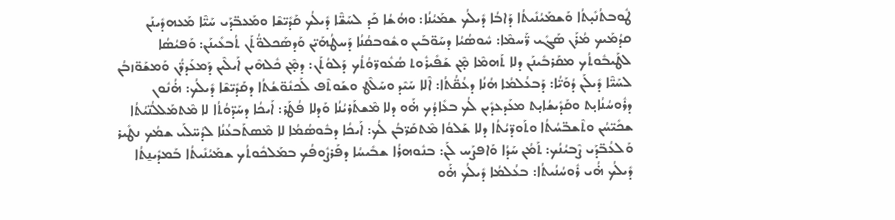ܛܽܘܒܬܳܢܺܝ̣ܬܳܐ ܘܰܫܡܰܝܳܢܺܝܬܳܐ ܕܰܐܒܳܐ ܕܺܝܠܳܟ ܫܡܰܝܳܢܳܐ: ܘܗܳܫܳܐ ܟܰܕ ܠܚܰܫ̈ܶܐ ܕܺܝܠܳܟ ܩܰܕܺܝ̈ܫܶܐ ܘܡܰܥܒ̈ܕܰܝ ܚܰܝ̈ܶܐ ܡܰܥܗܕܺܝܢܰܢ ܩܕܳܡܰܝܟ ܡܳܪܰܢ ܣܰܓܺܝ ܪ̈ܰܚܡܶܐ: ܚܽܘܣܳܝܳܐ ܕܚܰܘ̈ܒܰܝܢ ܘܫܽܘܒܩܳܢܳܐ ܕܰܚܛܳܗܰܝ̈ܢ ܘܰܕܣܰܟܠܘ̈ܳܬܰܢ ܬܳܒܥܺܝܢܰܢ: ܘܰܦܝܳܣܳܐ ܠܛܰܝܒܽܘܬܳܟ ܡܩܰܪܒܺܝܢܰܢ ܕܠܐ ܬܰܗܡܶܐ ܡ̣ܶܢ ܫܰܦܺܝܪܽܘܬ ܣܳܥܽܘܪ̈ܘܳܬܳܟ ܕܰܠܘܳܬܰܢ: ܕܡ̣ܶܢ ܟܽܠܗܶܝܢ ܐܰܝܠܶܝܢ ܕܰܡܥܰܕܪ̈ܳܢ ܘܰܡܫܰܘ̈ܙܒܳܢ ܠܚܰܝ̈ܶܐ ܕܺܝܠܰܢ ܕܳܘܰܝ̈ܳܐ: ܕܰܒܥܳܠܡܳܐ ܗܳܢܳܐ ܕܥܳܩ̈ܳܬܳܐ: ܐܶܠܐ ܚܰܝܶܕ ܘܚܰܠܶܛ ܘܫܰܘܬܶܦ ܠܰܟܢܽܘ̈ܫܳܬܳܐ ܕܩܰܕܺܝ̈ܫܶܐ ܕܺܝܠܳܟ: ܗ̇ܳܢܽܘܢ ܕܪܽܘܚܳܢܳܐܝ̣ܬ ܘܩܰܕܺܝܫܳܐܝ̣ܬ ܡܥܰܕܥܕܺܝܢ ܠܳܟ ܒܥܺܐܕܳܟ ܗ̇ܰܘ ܕܠܐ ܡܶܫܬܰܪܝܳܢܳܐ ܘܰܕܠܐ ܦܳܛܰܪ: ܐܰܝܟܳܐ ܕܚܰܕ̈ܘܳܬܳܐ ܠܐ ܡܶܬܡܰܠܠܳܢ̈ܝܳܬܳܐ ܫܟܺܝ̈ܚܳܢ ܘܬܶܫܒ̈ܚܳܬܳܐ ܘܬܰܘܕ̈ܝܳܬܳܐ ܕܠܐ ܫܰܠܘܳܐ ܡܶܬܩܰܪ̈ܒܳܢ ܠܳܟ: ܐܰܝܟܳܐ ܕܒܽܘܣܳܡܳܐ ܠܐ ܡܶܣܬܰܒܥܳܢܳܐ ܠܕܳܚ̈ܠܰܝ ܫܡܳܟ ܢܛܺܝܪ ܘܰܠܥܳܒ̈ܕܰܝ ܨܶܒܝܳܢܳܟ: ܬܰܡܳܢ ܚܰܕܳܐ ܘܰܐܦܨܰܚ ܠܰܢ: ܒܢܽܘܗܪܳܐ ܫܒܺܝܚܳܐ ܕܦܰܪܨܽܘܦܳܟ ܒܡܰܠܟܽܘܬܳܟ ܫܡܰܝܳܢܺܝܬܳܐ ܒܰܡܕܺܝܢ̱ܬܳܐ ܕܺܝܠܳܟ ܗ̇ܳܝ ܪܽܘܚܳܢܳܝܬܳܐ: ܒܥܳܠܡܳܐ ܕܺܝܠܳܟ ܗ̇ܰܘ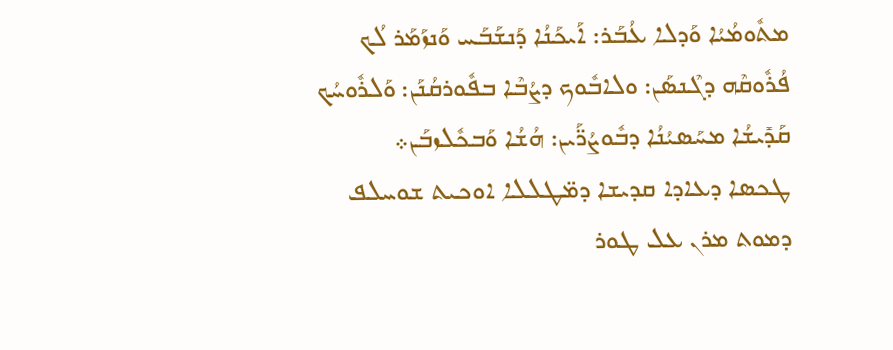ܡܬܽܘܡܳܝܳܐ ܘܰܕܠܐ ܥܳܒܰܪ: ܐܰܝܟܰܢܳܐ ܕܰܢܫܰܒܰܚ ܘܰܢܙܰܡܰܪ ܠܳܟ ܦܳܪܽܘܩܶܗ ܕܓܶܢܣܰܢ: ܘܠܐܒܽܘܟ ܕܨܳܒܶܐ ܒܦܽܘܪܩܳܢܰܢ: ܘܰܠܪܽܘܚܳܟ ܩܰܕܺܝܫܳܐ ܡܚܰܣܝܳܢܳܐ ܕܒܽܘܨܳܪ̈ܰܝܢ: ܗܳܫܳܐ ܘܰܒܟܽܠܙܒܰܢ܀
ܛܟܣܐ ܕܥܐܕܐ ܩܕܝܫܐ ܕܡ̈ܛܠܠܐ ܐܘܟܝܬ ܫܘܚܠܦ ܕܡܘܬ ܡܪܢ ܥܠ ܛܘܪ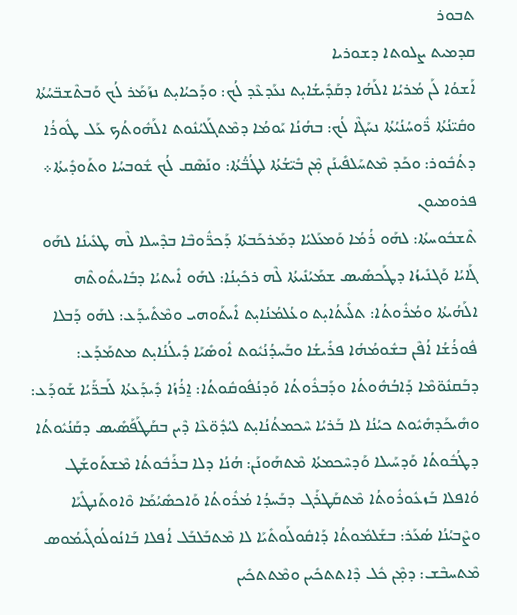ܬܒܘܪ
ܩܕܡܝܬ ܨܠܘܬܐ ܕܫܘܪܝܐ
ܐܰܫܘܳܐ ܠܰܢ ܡܳܪܝܳܐ ܐܠܰܗܳܐ ܕܩܰܕܺܝܫܳܐܝ̣ܬ ܢܥܰܕܥܶܕ ܠܳܟ: ܘܕܰܟܝܳܐܝ̣ܬ ܢܙܰܡܰܪ ܠܳܟ ܘܰܒܬܶܫܒ̈ܚܳܬܳܐ ܘܩܺܝ̈ܢܳܬܳܐ ܪ̈ܽܘܚܳܢܳܝܳܬܳܐ ܢܚܰܓܶܐ ܠܳܟ: ܒܗܳܢܳܐ ܝܰܘܡܳܐ ܕܡܶܬܓܰܠܝܳܢܽܘܬ ܐܠܰܗܽܘܬܳܟ ܥܰܠ ܛܽܘܪܳܐ ܕܬܳܒܽܘܪ: ܘܟܰܕ ܡܶܬܚܰܠܦܺܝܢܰܢ ܡ̣ܶܢ ܒܺܝ̈ܫܳܬܳܐ ܠܛܳܒ̈ܳܬܳܐ: ܘܢܰܣܶܩ ܠܳܟ ܫܽܘܒܚܳܐ ܘܬܰܘܕܺܝܬܳܐ܀
ܦܪܘܡܝܘܢ
ܬܶܫܒܽܘܚܬܳܐ: ܠܗܰܘ ܪܳܡܳܐ ܘܰܡܥܰܠܝܳܐ ܕܡܰܪܟܰܒܬܳܐ ܕܰܟܪ̈ܽܘܒܶܐ ܒܕܶܚܠܐ ܠܶܗ ܛܥܺܝܢܳܐ ܠܗܰܘ ܓܰܐܝܳܐ ܘܰܓܢܺܝܙܳܐ ܕܛܰܟܣܺܝܣ ܫܡܰܝܳܢܺܝܬܳܐ ܠܶܗ ܪܟܺܝ̣ܢܳܐ: ܠܗܰܘ ܐܺܝܬܝܳܐ ܕܒܺܐܝܬܽܘܬܶܗ ܐܠܰܗܳܝܬܳܐ ܘܡܳܪܽܘܬܳܐ: ܬܠܺܝܬܳܐܝ̣ܬ ܘܥܳܠܡܳܢܳܐܝ̣ܬ ܐܺܝܬܰܘܗܝ ܘܡܶܬܺܝܕܰܥ: ܠܗܰܘ ܕܰܒܠܐ ܦܽܘܪܳܫܳܐ ܐܳܦܶܢ ܒܫܽܘܡܳܗܳܐ ܦܪܺܝܫܳܐ ܘܒܰܚܕܳܢܳܝܽܘܬ ܐܽܘܣܺܝܰܐ ܕܺܝܠܳܢܳܐܝ̣ܬ ܡܬܡܰܕܰܥ: ܕܒܰܩܢܽܘ̈ܡܶܐ ܕܰܐܒܳܗܽܘܬܳܐ ܘܕܰܒܪܽܘܬܳܐ ܘܰܕܢܳܦܽܘܩܽܘܬܳܐ: ܐ̱ܪܳܙܳܐ ܕܺܝܕܰܥܬܳܐ ܠܰܒܪ̈ܰܝܳܐ ܫܰܘܕܰܥ: ܘܗܺܝܟܰܕܗܺܝܽܘܬ ܟܝܳܢܳܐ ܠܐ ܒܰܪܝܳܐ ܚܶܟܡܬܳܢܳܐܝ̣ܬ ܠܝܳܕܽܘ̈ܥܶܐ ܕܶܝܢ ܒܩܰܛܰܦܰܣܺܝܣ ܕܩܰܢܳܝܽܘܬܳܐ ܕܛܳܒܽܘܬܳܐ ܘܰܕܚܰܝܠܐ ܘܰܕܚܶܟܡܬܳܐ ܡܶܬܗܰܘܢܰܢ: ܗܳܢܳܐ ܕܠܐ ܒܪܰܒܽܘܬܳܐ ܡܶܫܬܰܘܫܰܛ ܘܳܐܦܠܐ ܒܰܙܥܽܘܪܽܘܬܳܐ ܡܶܬܩܰܛܪܰܓ ܕܒܰܚܕܳܐ ܡܳܪܽܘܬܳܐ ܘܰܐܟܣܺܝܳܡܰܐ ܘܶܐܘܬܰܢܛܺܝܰܐ ܘܨܶܒܝܳܢܳܐ ܣܳܥܰܪ: ܒܫܰܠܡܽܘܬܳܐ ܕܰܐܩܽܘܠܰܘܬܺܝܰܐ ܠܐ ܡܶܬܒܰܠܒܰܠ ܐܳܦܠܐ ܒܰܐܢܳܘܠܳܘܓܺܝܡܳܘܣ ܡܶܬܚܒܶܫ: ܕܡ̣ܶܢ ܟܽܠ ܕܶܐܬܬܟܺܝܢ ܘܡܶܬܬܟܺܝܢ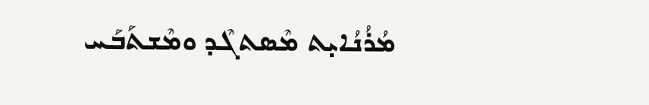ܡܳܪܳܢܳܐܝ̣ܬ ܡܶܣܬܓܶܕ ܘܡܶܫܬܰܒܰܚ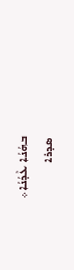ܒܗܳܢܳܐ ܥܶܕܳܢܳܐ܀
ܣܕܪܐ